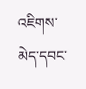འཇིགས་མེད་དབང་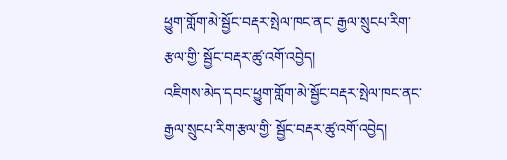ཕྱུག་གློག་མེ་སྦྱོང་བརྡར་སྤེལ་ཁང་ནང་ རྒྱལ་སྲུངཔ་རིག་རྩལ་གྱི་ སྦྱོང་བརྡར་ཚུ་འགོ་འབྱེད།
འཇིགས་མེད་དབང་ཕྱུག་གློག་མེ་སྦྱོང་བརྡར་སྤེལ་ཁང་ནང་ རྒྱལ་སྲུངཔ་རིག་རྩལ་གྱི་ སྦྱོང་བརྡར་ཚུ་འགོ་འབྱེད།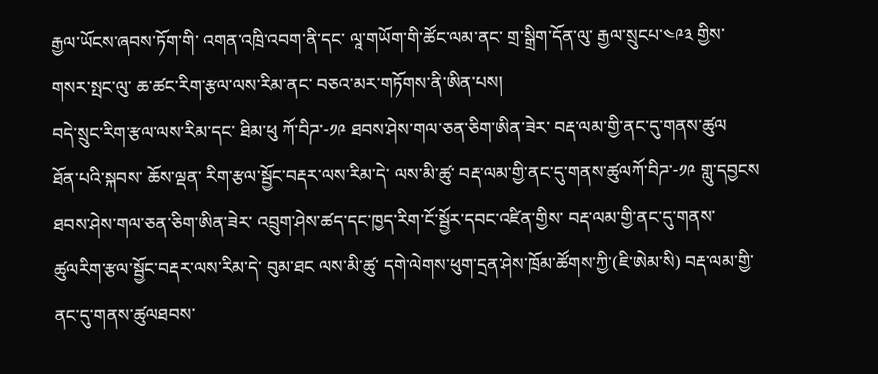རྒྱལ་ཡོངས་ཞབས་ཏོག་གི་ འགན་འཁྲི་འབག་ནི་དང་ ལཱ་གཡོག་གི་ཚོང་ལམ་ནང་ གྲ་སྒྲིག་དོན་ལུ་ རྒྱལ་སྲུངཔ་༤༩༣ གྱིས་ གསར་སྤང་ལུ་ ཆ་ཚང་རིག་རྩལ་ལས་རིམ་ནང་ བཅའ་མར་གཏོགས་ནི་ཨིན་པས།
བདེ་སྲུང་རིག་རྩལ་ལས་རིམ་དང་ ཐིམ་ཕུ ཀོ་བིཌ་-༡༩ ཐབས་ཤེས་གལ་ཅན་ཅིག་ཨིན་ཟེར་ བརྡ་ལམ་གྱི་ནང་དུ་གནས་ཚུལ
ཐོན་པའི་སྐབས་ ཆོས་ལྡན་ རིག་རྩལ་སྦྱོང་བརྡར་ལས་རིམ་དེ་ ལས་མི་ཚུ་ བརྡ་ལམ་གྱི་ནང་དུ་གནས་ཚུལཀོ་བིཌ་-༡༩ གླུ་དབྱངས ཐབས་ཤེས་གལ་ཅན་ཅིག་ཨིན་ཟེར་ འབྲུག་ཤེས་ཚད་དང་ཁྱད་རིག་ངོ་སྦྱོར་དབང་འཛིན་གྱིས་ བརྡ་ལམ་གྱི་ནང་དུ་གནས་ཚུལརིག་རྩལ་སྦྱོང་བརྡར་ལས་རིམ་དེ་ བུམ་ཐང ལས་མི་ཚུ་ དགེ་ལེགས་ཕུག་དྲན་ཤེས་ཁྲོམ་ཚོགས་ཀྱི་(ཇི་ཨེམ་སི) བརྡ་ལམ་གྱི་ནང་དུ་གནས་ཚུལཐབས་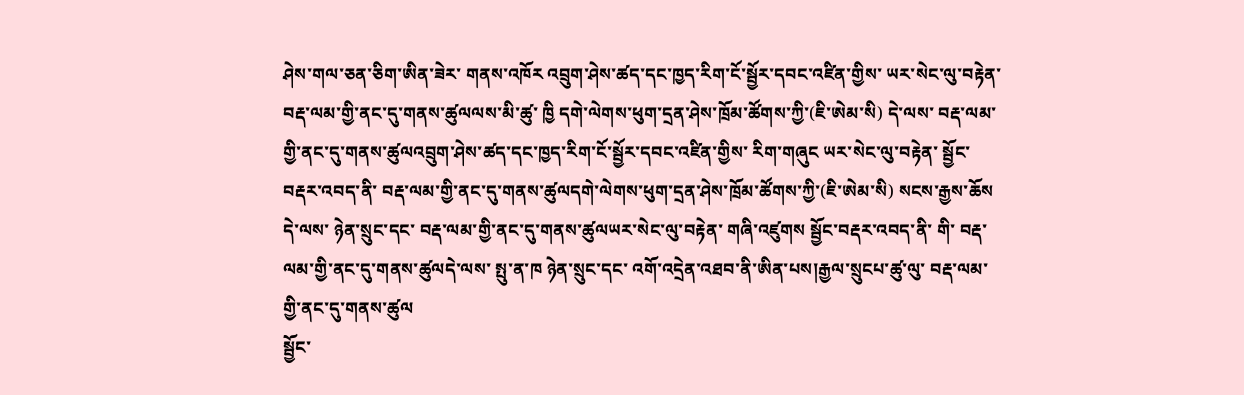ཤེས་གལ་ཅན་ཅིག་ཨིན་ཟེར་ གནས་འཁོར འབྲུག་ཤེས་ཚད་དང་ཁྱད་རིག་ངོ་སྦྱོར་དབང་འཛིན་གྱིས་ ཡར་སེང་ལུ་བརྟེན་ བརྡ་ལམ་གྱི་ནང་དུ་གནས་ཚུལལས་མི་ཚུ་ ཁྱི དགེ་ལེགས་ཕུག་དྲན་ཤེས་ཁྲོམ་ཚོགས་ཀྱི་(ཇི་ཨེམ་སི) དེ་ལས་ བརྡ་ལམ་གྱི་ནང་དུ་གནས་ཚུལའབྲུག་ཤེས་ཚད་དང་ཁྱད་རིག་ངོ་སྦྱོར་དབང་འཛིན་གྱིས་ རིག་གཞུང ཡར་སེང་ལུ་བརྟེན་ སྦྱོང་བརྡར་འབད་ནི་ བརྡ་ལམ་གྱི་ནང་དུ་གནས་ཚུལདགེ་ལེགས་ཕུག་དྲན་ཤེས་ཁྲོམ་ཚོགས་ཀྱི་(ཇི་ཨེམ་སི) སངས་རྒྱས་ཆོས དེ་ལས་ ཉེན་སྲུང་དང་ བརྡ་ལམ་གྱི་ནང་དུ་གནས་ཚུལཡར་སེང་ལུ་བརྟེན་ གཞི་འཛུགས སྦྱོང་བརྡར་འབད་ནི་ གི་ བརྡ་ལམ་གྱི་ནང་དུ་གནས་ཚུལདེ་ལས་ སྤུ་ན་ཁ ཉེན་སྲུང་དང་ འགོ་འདྲེན་འཐབ་ནི་ཨིན་པས།རྒྱལ་སྲུངཔ་ཚུ་ལུ་ བརྡ་ལམ་གྱི་ནང་དུ་གནས་ཚུལ
སྦྱོང་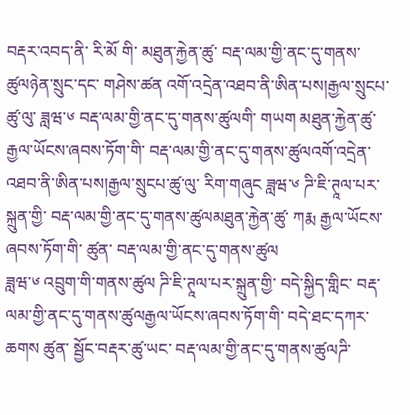བརྡར་འབད་ནི་ རི་མོ གི་ མཐུན་རྐྱེན་ཚུ་ བརྡ་ལམ་གྱི་ནང་དུ་གནས་ཚུལཉེན་སྲུང་དང་ གཤེས་ཚན འགོ་འདྲེན་འཐབ་ནི་ཨིན་པས།རྒྱལ་སྲུངཔ་ཚུ་ལུ་ ཟླཝ་༦ བརྡ་ལམ་གྱི་ནང་དུ་གནས་ཚུལགི་ གཡག མཐུན་རྐྱེན་ཚུ་ རྒྱལ་ཡོངས་ཞབས་ཏོག་གི་ བརྡ་ལམ་གྱི་ནང་དུ་གནས་ཚུལའགོ་འདྲེན་འཐབ་ནི་ཨིན་པས།རྒྱལ་སྲུངཔ་ཚུ་ལུ་ རིག་གཞུང ཟླཝ་༦ ཌི་ཇི་ཊཱལ་པར་སྐྲུན་གྱི་ བརྡ་ལམ་གྱི་ནང་དུ་གནས་ཚུལམཐུན་རྐྱེན་ཚུ་ ཀརྨ རྒྱལ་ཡོངས་ཞབས་ཏོག་གི་ ཚུན་ བརྡ་ལམ་གྱི་ནང་དུ་གནས་ཚུལ
ཟླཝ་༦ འབྲུག་གི་གནས་ཚུལ ཌི་ཇི་ཊཱལ་པར་སྐྲུན་གྱི་ བདེ་སྐྱིད་གླིང་ བརྡ་ལམ་གྱི་ནང་དུ་གནས་ཚུལརྒྱལ་ཡོངས་ཞབས་ཏོག་གི་ བདེ་ཐང་དཀར་ཆགས ཚུན་ སྦྱོང་བརྡར་ཚུ་ཡང་ བརྡ་ལམ་གྱི་ནང་དུ་གནས་ཚུལཌི་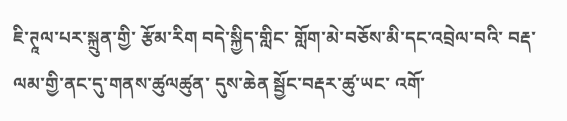ཇི་ཊཱལ་པར་སྐྲུན་གྱི་ རྩོམ་རིག བདེ་སྐྱིད་གླིང་ གློག་མེ་བཅོས་མི་དང་འབྲེལ་བའི་ བརྡ་ལམ་གྱི་ནང་དུ་གནས་ཚུལཚུན་ དུས་ཆེན སྦྱོང་བརྡར་ཚུ་ཡང་ འགོ་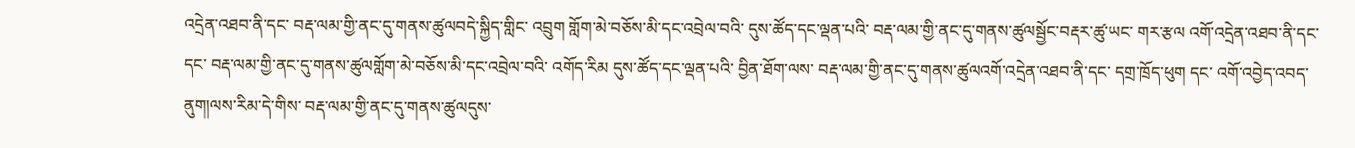འདྲེན་འཐབ་ནི་དང་ བརྡ་ལམ་གྱི་ནང་དུ་གནས་ཚུལབདེ་སྐྱིད་གླིང་ འབྲུག གློག་མེ་བཅོས་མི་དང་འབྲེལ་བའི་ དུས་ཚོད་དང་ལྡན་པའི་ བརྡ་ལམ་གྱི་ནང་དུ་གནས་ཚུལསྦྱོང་བརྡར་ཚུ་ཡང་ གར་རྩལ འགོ་འདྲེན་འཐབ་ནི་དང་ དང་ བརྡ་ལམ་གྱི་ནང་དུ་གནས་ཚུལགློག་མེ་བཅོས་མི་དང་འབྲེལ་བའི་ འགོད་རིམ དུས་ཚོད་དང་ལྡན་པའི་ བྱིན་ཐོག་ལས་ བརྡ་ལམ་གྱི་ནང་དུ་གནས་ཚུལའགོ་འདྲེན་འཐབ་ནི་དང་ དགྲ་ཁྲོད་ཕུག དང་ འགོ་འབྱེད་འབད་ནུག།ལས་རིམ་དེ་གིས་ བརྡ་ལམ་གྱི་ནང་དུ་གནས་ཚུལདུས་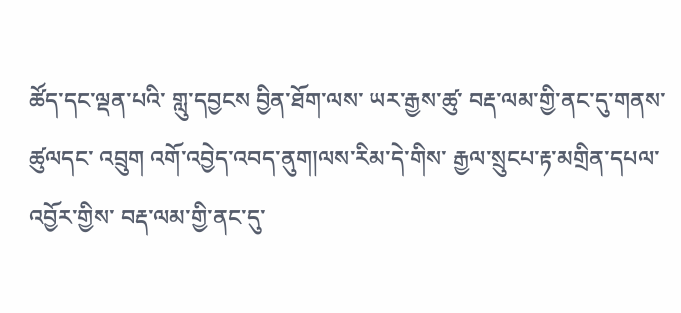ཚོད་དང་ལྡན་པའི་ གླུ་དབྱངས བྱིན་ཐོག་ལས་ ཡར་རྒྱས་ཚུ་ བརྡ་ལམ་གྱི་ནང་དུ་གནས་ཚུལདང་ འབྲུག འགོ་འབྱེད་འབད་ནུག།ལས་རིམ་དེ་གིས་ རྒྱལ་སྲུངཔ་རྟ་མགྲིན་དཔལ་འབྱོར་གྱིས་ བརྡ་ལམ་གྱི་ནང་དུ་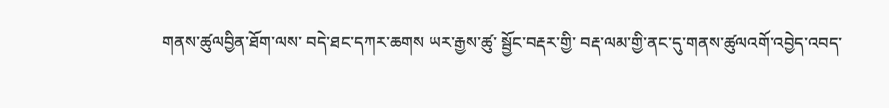གནས་ཚུལབྱིན་ཐོག་ལས་ བདེ་ཐང་དཀར་ཆགས ཡར་རྒྱས་ཚུ་ སྦྱོང་བརྡར་གྱི་ བརྡ་ལམ་གྱི་ནང་དུ་གནས་ཚུལའགོ་འབྱེད་འབད་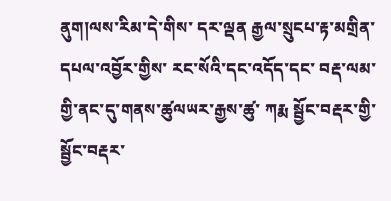ནུག།ལས་རིམ་དེ་གིས་ དར་ལྡན རྒྱལ་སྲུངཔ་རྟ་མགྲིན་དཔལ་འབྱོར་གྱིས་ རང་སོའི་དང་འདོད་དང་ བརྡ་ལམ་གྱི་ནང་དུ་གནས་ཚུལཡར་རྒྱས་ཚུ་ ཀརྨ སྦྱོང་བརྡར་གྱི་ སྦྱོང་བརྡར་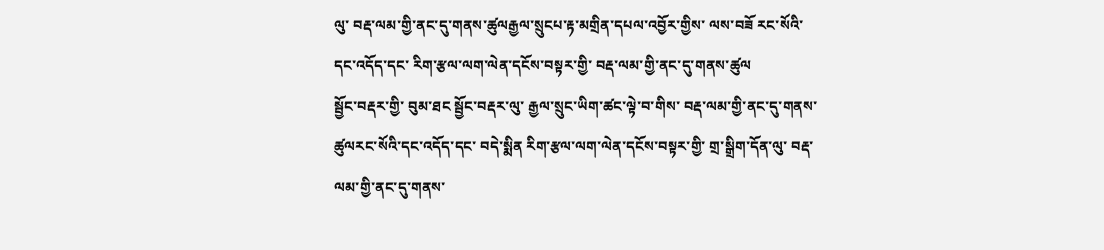ལུ་ བརྡ་ལམ་གྱི་ནང་དུ་གནས་ཚུལརྒྱལ་སྲུངཔ་རྟ་མགྲིན་དཔལ་འབྱོར་གྱིས་ ལས་བཟོ རང་སོའི་དང་འདོད་དང་ རིག་རྩལ་ལག་ལེན་དངོས་བསྟར་གྱི་ བརྡ་ལམ་གྱི་ནང་དུ་གནས་ཚུལ
སྦྱོང་བརྡར་གྱི་ བུམ་ཐང སྦྱོང་བརྡར་ལུ་ རྒྱལ་སྲུང་ཡིག་ཚང་ལྟེ་བ་གིས་ བརྡ་ལམ་གྱི་ནང་དུ་གནས་ཚུལརང་སོའི་དང་འདོད་དང་ བདེ་སྨིན རིག་རྩལ་ལག་ལེན་དངོས་བསྟར་གྱི་ གྲ་སྒྲིག་དོན་ལུ་ བརྡ་ལམ་གྱི་ནང་དུ་གནས་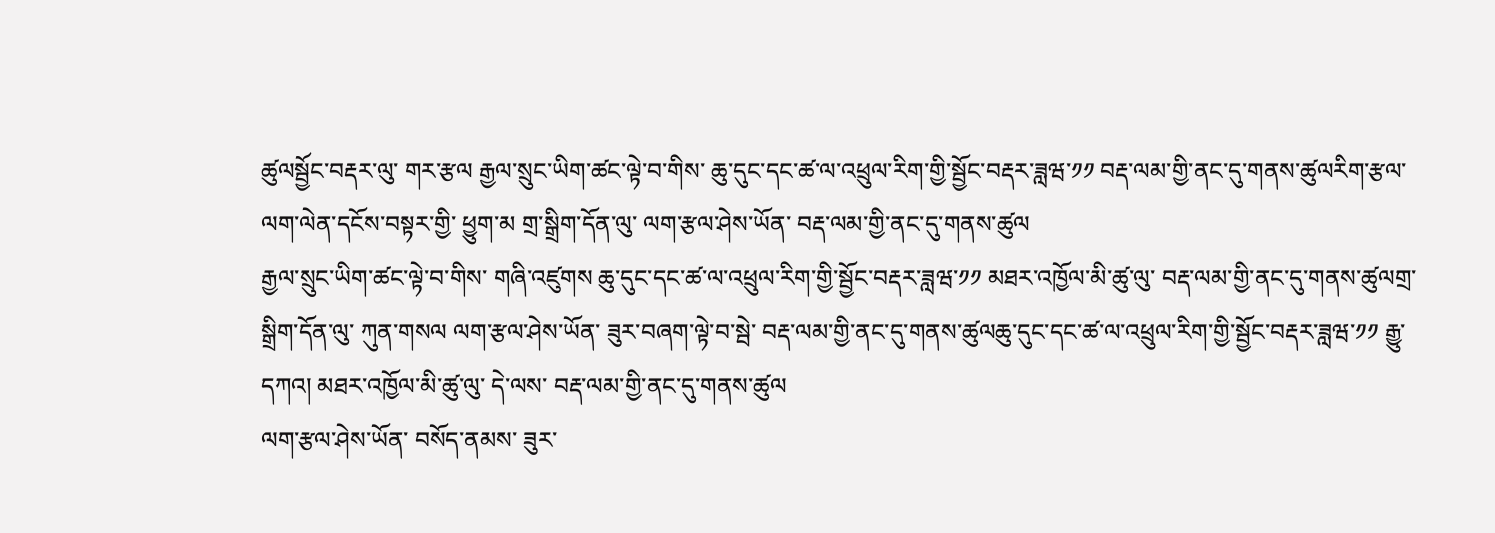ཚུལསྦྱོང་བརྡར་ལུ་ གར་རྩལ རྒྱལ་སྲུང་ཡིག་ཚང་ལྟེ་བ་གིས་ ཆུ་དུང་དང་ཚ་ལ་འཕྲུལ་རིག་གྱི་སྦྱོང་བརྡར་ཟླཝ་༡༡ བརྡ་ལམ་གྱི་ནང་དུ་གནས་ཚུལརིག་རྩལ་ལག་ལེན་དངོས་བསྟར་གྱི་ ཕྱུག་མ གྲ་སྒྲིག་དོན་ལུ་ ལག་རྩལ་ཤེས་ཡོན་ བརྡ་ལམ་གྱི་ནང་དུ་གནས་ཚུལ
རྒྱལ་སྲུང་ཡིག་ཚང་ལྟེ་བ་གིས་ གཞི་འཛུགས ཆུ་དུང་དང་ཚ་ལ་འཕྲུལ་རིག་གྱི་སྦྱོང་བརྡར་ཟླཝ་༡༡ མཐར་འཁྱོལ་མི་ཚུ་ལུ་ བརྡ་ལམ་གྱི་ནང་དུ་གནས་ཚུལགྲ་སྒྲིག་དོན་ལུ་ ཀུན་གསལ ལག་རྩལ་ཤེས་ཡོན་ ཟུར་བཞག་ལྟེ་བ་སྦེ་ བརྡ་ལམ་གྱི་ནང་དུ་གནས་ཚུལཆུ་དུང་དང་ཚ་ལ་འཕྲུལ་རིག་གྱི་སྦྱོང་བརྡར་ཟླཝ་༡༡ རྒྱུ་དཀའ། མཐར་འཁྱོལ་མི་ཚུ་ལུ་ དེ་ལས་ བརྡ་ལམ་གྱི་ནང་དུ་གནས་ཚུལ
ལག་རྩལ་ཤེས་ཡོན་ བསོད་ནམས་ ཟུར་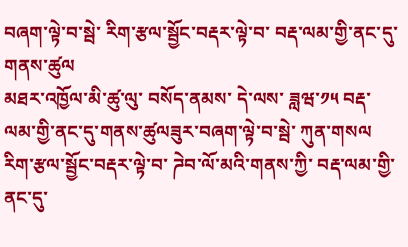བཞག་ལྟེ་བ་སྦེ་ རིག་རྩལ་སྦྱོང་བརྡར་ལྟེ་བ་ བརྡ་ལམ་གྱི་ནང་དུ་གནས་ཚུལ
མཐར་འཁྱོལ་མི་ཚུ་ལུ་ བསོད་ནམས་ དེ་ལས་ ཟླཝ་༡༥ བརྡ་ལམ་གྱི་ནང་དུ་གནས་ཚུལཟུར་བཞག་ལྟེ་བ་སྦེ་ ཀུན་གསལ རིག་རྩལ་སྦྱོང་བརྡར་ལྟེ་བ་ ཌེབ་ལོ་མའི་གནས་ཀྱི་ བརྡ་ལམ་གྱི་ནང་དུ་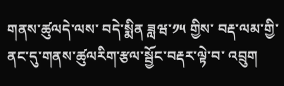གནས་ཚུལདེ་ལས་ བདེ་སྨིན ཟླཝ་༡༥ གྱིས་ བརྡ་ལམ་གྱི་ནང་དུ་གནས་ཚུལརིག་རྩལ་སྦྱོང་བརྡར་ལྟེ་བ་ འབྲུག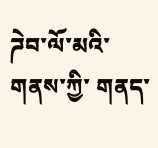ཌེབ་ལོ་མའི་གནས་ཀྱི་ གནད་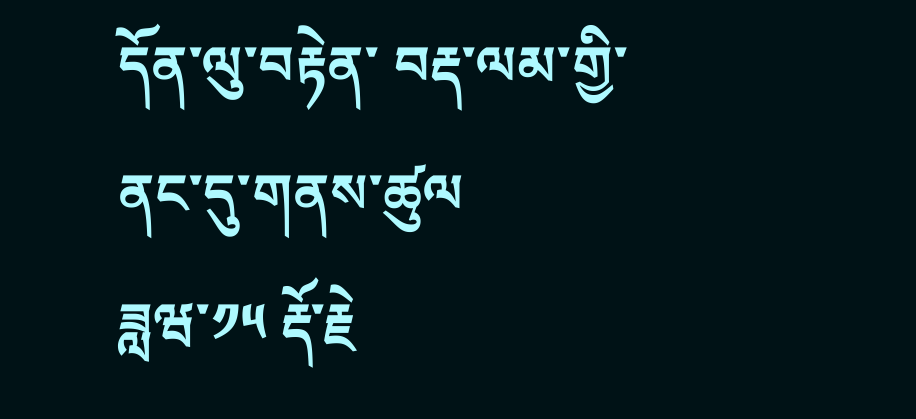དོན་ལུ་བརྟེན་ བརྡ་ལམ་གྱི་ནང་དུ་གནས་ཚུལ
ཟླཝ་༡༥ རྡོ་རྗེ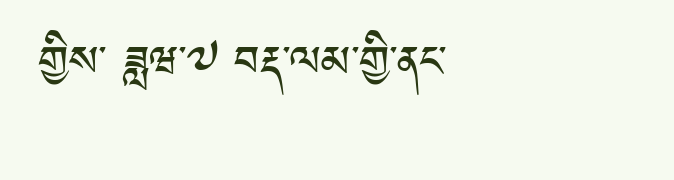གྱིས་ ཟླཝ་༧ བརྡ་ལམ་གྱི་ནང་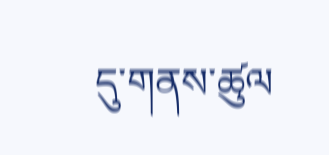དུ་གནས་ཚུལ